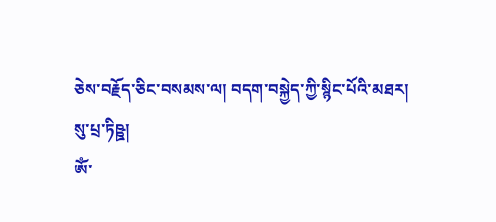ཅེས་བརྗོད་ཅིང་བསམས་ལ། བདག་བསྐྱེད་ཀྱི་སྙིང་པོའི་མཐར།
སུ་པྲ་ཏིཥྛ།
ཨོཾ་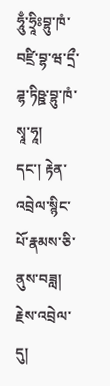ཧཱུྃ་ཧྲཱིཿབྷུ་ཁཾ་བཛྲི་བྷ་ཝ་དྲྀ་ཌྷ་ཏིཥྛ་བྷུ་ཁཾ་སྭཱ་ཧཱ།
དང་། རྟེན་འབྲེལ་སྙིང་པོ་རྣམས་ཅི་ནུས་བཟླ། རྗེས་འབྲེལ་དུ།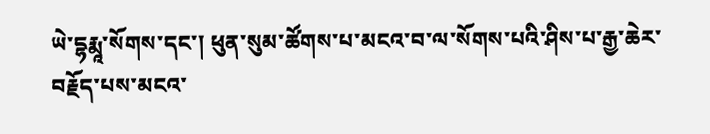ཡེ་དྷརྨཱ་སོགས་དང་། ཕུན་སུམ་ཚོགས་པ་མངའ་བ་ལ་སོགས་པའི་ཤིས་པ་རྒྱ་ཆེར་བརྗོད་པས་མངའ་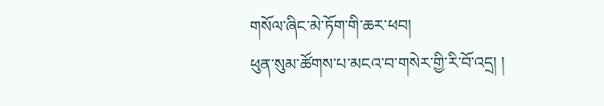གསོལ་ཞིང་མེ་ཏོག་གི་ཆར་ཕབ།
ཕུན་སུམ་ཚོགས་པ་མངའ་བ་གསེར་གྱི་རི་བོ་འདྲ། །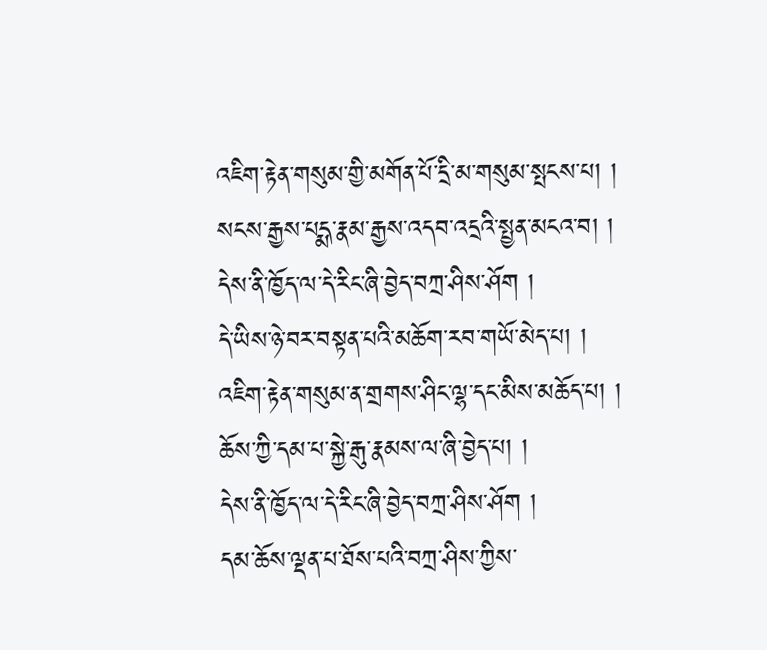འཇིག་རྟེན་གསུམ་གྱི་མགོན་པོ་དྲི་མ་གསུམ་སྤངས་པ། །
སངས་རྒྱས་པདྨ་རྣམ་རྒྱས་འདབ་འདྲའི་སྤྱན་མངའ་བ། །
དེས་ནི་ཁྱོད་ལ་དེ་རིང་ཞི་བྱེད་བཀྲ་ཤིས་ཤོག །
དེ་ཡིས་ཉེ་བར་བསྟན་པའི་མཆོག་རབ་གཡོ་མེད་པ། །
འཇིག་རྟེན་གསུམ་ན་གྲགས་ཤིང་ལྷ་དང་མིས་མཆོད་པ། །
ཆོས་ཀྱི་དམ་པ་སྐྱེ་རྒུ་རྣམས་ལ་ཞི་བྱེད་པ། །
དེས་ནི་ཁྱོད་ལ་དེ་རིང་ཞི་བྱེད་བཀྲ་ཤིས་ཤོག །
དམ་ཆོས་ལྡན་པ་ཐོས་པའི་བཀྲ་ཤིས་ཀྱིས་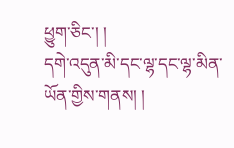ཕྱུག་ཅིང་། །
དགེ་འདུན་མི་དང་ལྷ་དང་ལྷ་མིན་ཡོན་གྱིས་གནས། །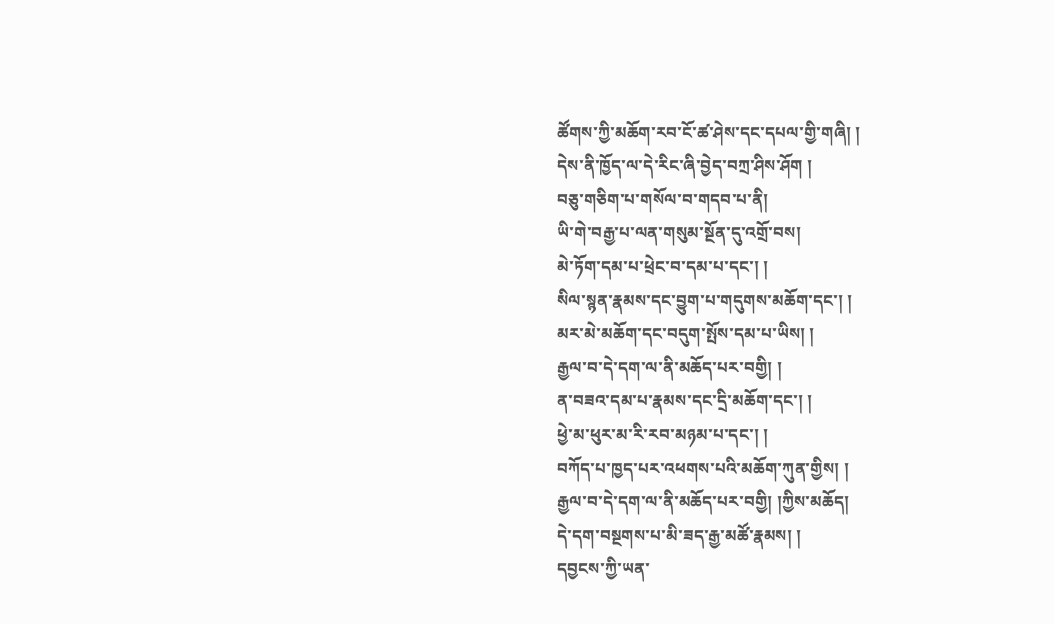ཚོགས་ཀྱི་མཆོག་རབ་ངོ་ཚ་ཤེས་དང་དཔལ་གྱི་གཞི། །
དེས་ནི་ཁྱོད་ལ་དེ་རིང་ཞི་བྱེད་བཀྲ་ཤིས་ཤོག །
བཅུ་གཅིག་པ་གསོལ་བ་གདབ་པ་ནི།
ཡི་གེ་བརྒྱ་པ་ལན་གསུམ་སྔོན་དུ་འགྲོ་བས།
མེ་ཏོག་དམ་པ་ཕྲེང་བ་དམ་པ་དང་། །
སིལ་སྙན་རྣམས་དང་བྱུག་པ་གདུགས་མཆོག་དང་། །
མར་མེ་མཆོག་དང་བདུག་སྤོས་དམ་པ་ཡིས། །
རྒྱལ་བ་དེ་དག་ལ་ནི་མཆོད་པར་བགྱི། །
ན་བཟའ་དམ་པ་རྣམས་དང་དྲི་མཆོག་དང་། །
ཕྱེ་མ་ཕུར་མ་རི་རབ་མཉམ་པ་དང་། །
བཀོད་པ་ཁྱད་པར་འཕགས་པའི་མཆོག་ཀུན་གྱིས། །
རྒྱལ་བ་དེ་དག་ལ་ནི་མཆོད་པར་བགྱི། །ཀྱིས་མཆོད།
དེ་དག་བསྔགས་པ་མི་ཟད་རྒྱ་མཚོ་རྣམས། །
དབྱངས་ཀྱི་ཡན་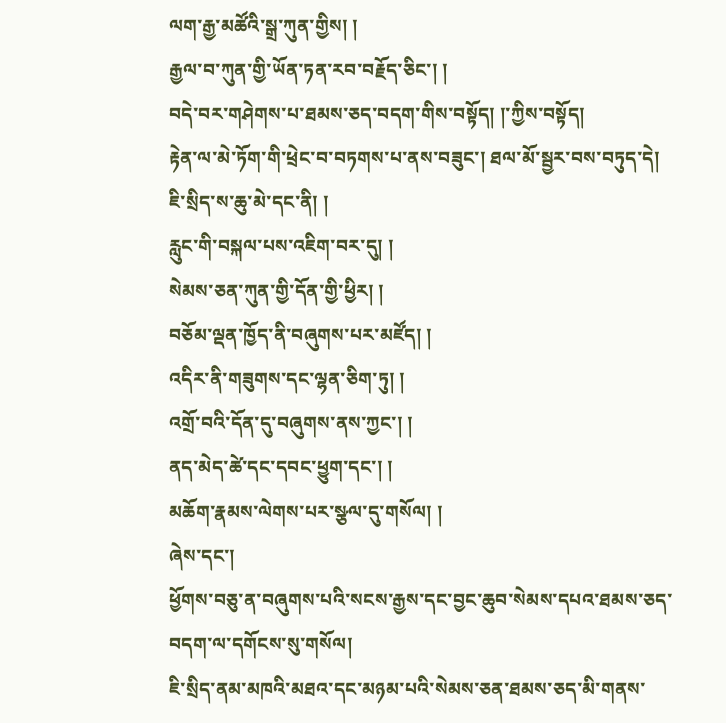ལག་རྒྱ་མཚོའི་སྒྲ་ཀུན་གྱིས། །
རྒྱལ་བ་ཀུན་གྱི་ཡོན་ཏན་རབ་བརྗོད་ཅིང་། །
བདེ་བར་གཤེགས་པ་ཐམས་ཅད་བདག་གིས་བསྟོད། །་ཀྱིས་བསྟོད།
རྟེན་ལ་མེ་ཏོག་གི་ཕྲེང་བ་བཏགས་པ་ནས་བཟུང་། ཐལ་མོ་སྦྱར་བས་བཏུད་དེ།
ཇི་སྲིད་ས་ཆུ་མེ་དང་ནི། །
རླུང་གི་བསྐལ་པས་འཇིག་བར་དུ། །
སེམས་ཅན་ཀུན་གྱི་དོན་གྱི་ཕྱིར། །
བཅོམ་ལྡན་ཁྱོད་ནི་བཞུགས་པར་མཛོད། །
འདིར་ནི་གཟུགས་དང་ལྷན་ཅིག་ཏུ། །
འགྲོ་བའི་དོན་དུ་བཞུགས་ནས་ཀྱང་། །
ནད་མེད་ཚེ་དང་དབང་ཕྱུག་དང་། །
མཆོག་རྣམས་ལེགས་པར་སྩལ་དུ་གསོལ། །
ཞེས་དང་།
ཕྱོགས་བཅུ་ན་བཞུགས་པའི་སངས་རྒྱས་དང་བྱང་ཆུབ་སེམས་དཔའ་ཐམས་ཅད་བདག་ལ་དགོངས་སུ་གསོལ།
ཇི་སྲིད་ནམ་མཁའི་མཐའ་དང་མཉམ་པའི་སེམས་ཅན་ཐམས་ཅད་མི་གནས་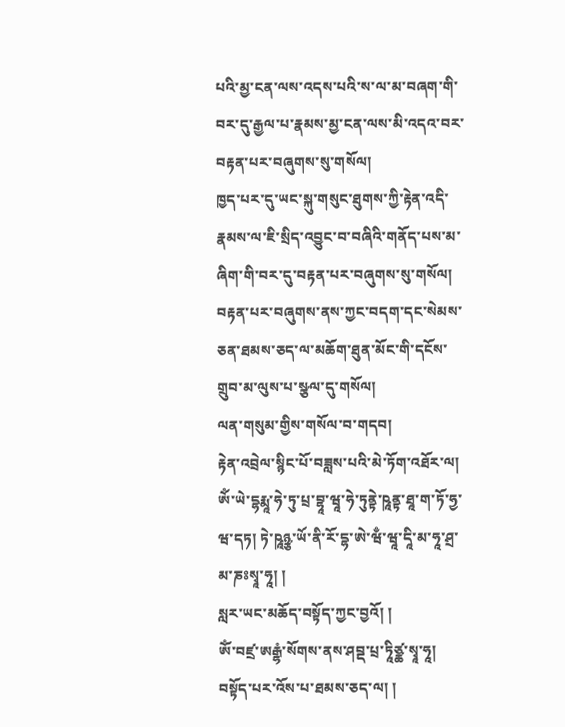པའི་མྱ་ངན་ལས་འདས་པའི་ས་ལ་མ་བཞག་གི་བར་དུ་རྒྱལ་པ་རྣམས་མྱ་ངན་ལས་མི་འདའ་བར་བརྟན་པར་བཞུགས་སུ་གསོལ།
ཁྱད་པར་དུ་ཡང་སྐུ་གསུང་ཐུགས་ཀྱི་རྟེན་འདི་རྣམས་ལ་ཇི་སྲིད་འབྱུང་བ་བཞིའི་གནོད་པས་མ་ཞིག་གི་བར་དུ་བརྟན་པར་བཞུགས་སུ་གསོལ།
བརྟན་པར་བཞུགས་ནས་ཀྱང་བདག་དང་སེམས་ཅན་ཐམས་ཅད་ལ་མཆོག་ཐུན་མོང་གི་དངོས་གྲུབ་མ་ལུས་པ་སྩལ་དུ་གསོལ།
ལན་གསུམ་གྱིས་གསོལ་བ་གདབ།
རྟེན་འབྲེལ་སྙིང་པོ་བཟླས་པའི་མེ་ཏོག་འཐོར་ལ།
ཨོཾ་ཡེ་དྷརྨཱ་ཧེ་ཏུ་པྲ་བྷཱ་ཝཱ་ཧེ་ཏུནྟེ་ཥཱནྟ་ཐཱ་ག་ཏོ་ཧྱ་ཝ་དཏ། ཏེ་ཥཱཉྩ་ཡོ་ནི་རོ་དྷ་ཨེ་ཝྃ་ཝཱ་དཱི་མ་ཧཱ་ཤྲ་མ་ཎཿསྭཱ་ཧཱ། །
སླར་ཡང་མཆོད་བསྟོད་ཀྱང་བྱའོ། །
ཨོཾ་བཛྲ་ཨརྒྷཾ་སོགས་ནས་ཤབྡ་པྲ་ཏཱིཙྪ་སྭཱ་ཧཱ།
བསྟོད་པར་འོས་པ་ཐམས་ཅད་ལ། །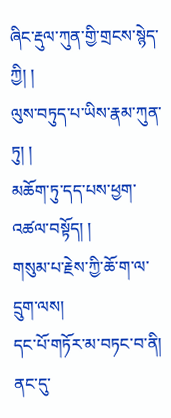ཞིང་རྡུལ་ཀུན་གྱི་གྲངས་སྙེད་ཀྱི། །
ལུས་བཏུད་པ་ཡིས་རྣམ་ཀུན་ཏུ། །
མཆོག་ཏུ་དད་པས་ཕྱག་འཚལ་བསྟོད། །
གསུམ་པ་རྗེས་ཀྱི་ཆོ་ག་ལ་དྲུག་ལས།
དང་པོ་གཏོར་མ་བཏང་བ་ནི།
ནང་དུ་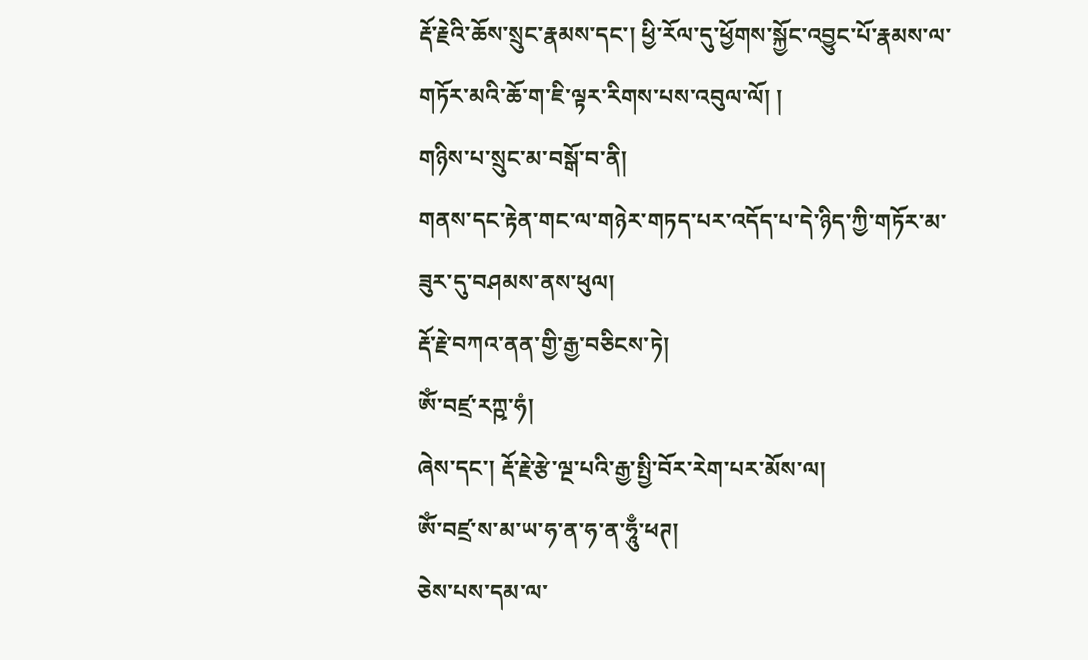རྡོ་རྗེའི་ཆོས་སྲུང་རྣམས་དང་། ཕྱི་རོལ་དུ་ཕྱོགས་སྐྱོང་འབྱུང་པོ་རྣམས་ལ་གཏོར་མའི་ཆོ་ག་ཇི་ལྟར་རིགས་པས་འབུལ་ལོ། །
གཉིས་པ་སྲུང་མ་བསྒོ་བ་ནི།
གནས་དང་རྟེན་གང་ལ་གཉེར་གཏད་པར་འདོད་པ་དེ་ཉིད་ཀྱི་གཏོར་མ་ཟུར་དུ་བཤམས་ནས་ཕུལ།
རྡོ་རྗེ་བཀའ་ནན་གྱི་རྒྱ་བཅིངས་ཏེ།
ཨོཾ་བཛྲ་རཀྵ་ཧཾ།
ཞེས་དང་། རྡོ་རྗེ་རྩེ་ལྔ་པའི་རྒྱ་སྤྱི་བོར་རེག་པར་མོས་ལ།
ཨོཾ་བཛྲ་ས་མ་ཡ་ཧ་ན་ཧ་ན་ཧཱུྃ་ཕཊ།
ཅེས་པས་དམ་ལ་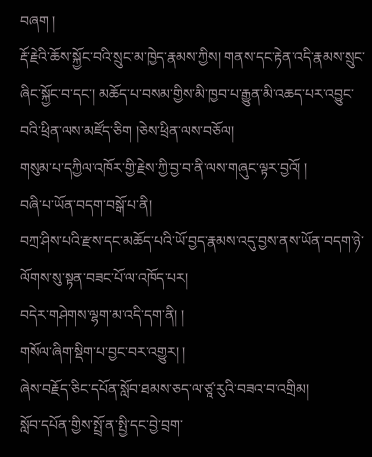བཞག །
རྡོ་རྗེའི་ཆོས་སྐྱོང་བའི་སྲུང་མ་ཁྱེད་རྣམས་ཀྱིས། གནས་དང་རྟེན་འདི་རྣམས་སྲུང་ཞིང་སྐྱོང་བ་དང་། མཆོད་པ་བསམ་གྱིས་མི་ཁྱབ་པ་རྒྱུན་མི་འཆད་པར་འབྱུང་བའི་ཕྲིན་ལས་མཛོད་ཅིག །ཅེས་ཕྲིན་ལས་བཅོལ།
གསུམ་པ་དཀྱིལ་འཁོར་གྱི་རྗེས་ཀྱི་བྱ་བ་ནི་ལས་གཞུང་ལྟར་བྱའོ། །
བཞི་པ་ཡོན་བདག་བསྒོ་པ་ནི།
བཀྲ་ཤིས་པའི་རྫས་དང་མཆོད་པའི་ཡོ་བྱད་རྣམས་འདུ་བྱས་ནས་ཡོན་བདག་ཉེ་ལོགས་སུ་སྟན་བཟང་པོ་ལ་འཁོད་པར།
བདེར་གཤེགས་ལྷག་མ་འདི་དག་ནི། །
གསོལ་ཞིག་སྡིག་པ་བྱང་བར་འགྱུར། །
ཞེས་བརྗོད་ཅིང་དཔོན་སློབ་ཐམས་ཅད་ལ་ཙཱ་རུའི་བཟའ་བ་འགྲིམ།
སློབ་དཔོན་གྱིས་སྤྲོ་ན་སྤྱི་དང་བྱེ་བྲག་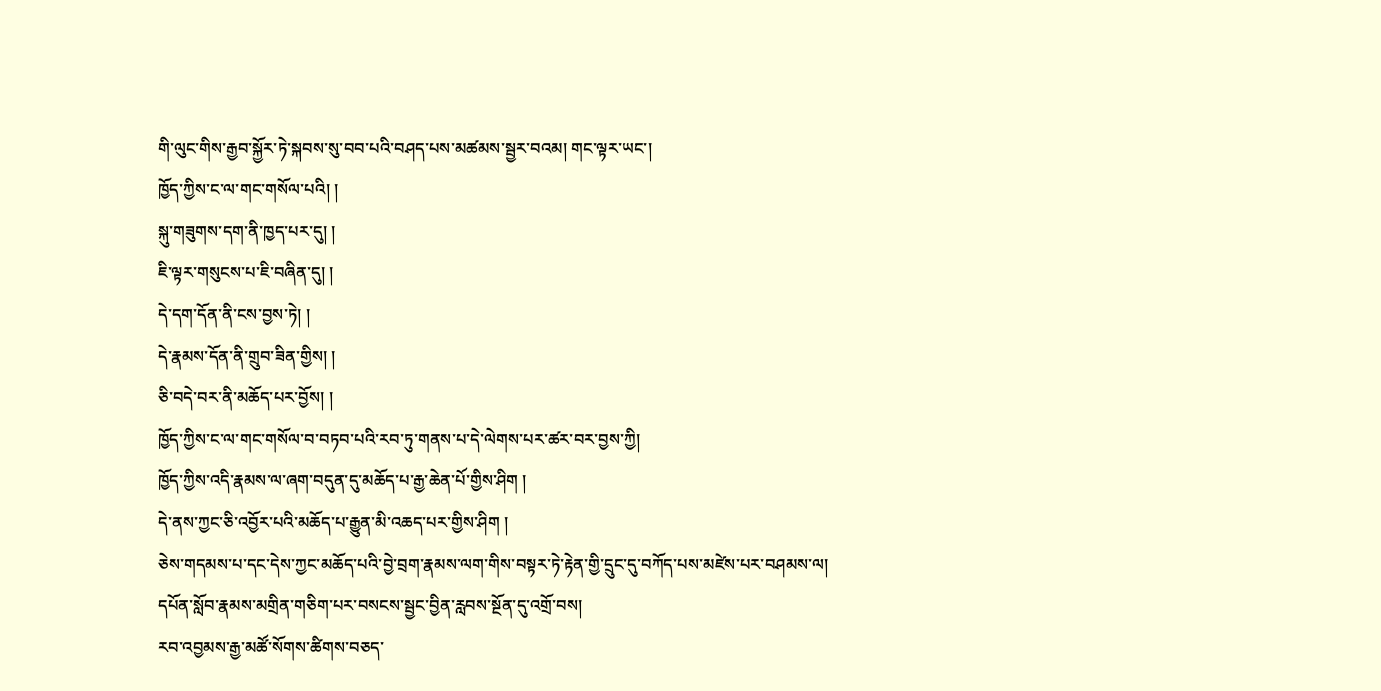གི་ལུང་གིས་རྒྱབ་སྐྱོར་ཏེ་སྐབས་སུ་བབ་པའི་བཤད་པས་མཚམས་སྦྱར་བའམ། གང་ལྟར་ཡང་།
ཁྱོད་ཀྱིས་ང་ལ་གང་གསོལ་པའི། །
སྐུ་གཟུགས་དག་ནི་ཁྱད་པར་དུ། །
ཇི་ལྟར་གསུངས་པ་ཇི་བཞིན་དུ། །
དེ་དག་དོན་ནི་ངས་བྱས་ཏེ། །
དེ་རྣམས་དོན་ནི་གྲུབ་ཟིན་གྱིས། །
ཅི་བདེ་བར་ནི་མཆོད་པར་བྱོས། །
ཁྱོད་ཀྱིས་ང་ལ་གང་གསོལ་བ་བཏབ་པའི་རབ་ཏུ་གནས་པ་དེ་ལེགས་པར་ཚར་བར་བྱས་ཀྱི།
ཁྱོད་ཀྱིས་འདི་རྣམས་ལ་ཞག་བདུན་དུ་མཆོད་པ་རྒྱ་ཆེན་པོ་གྱིས་ཤིག །
དེ་ནས་ཀྱང་ཅི་འབྱོར་པའི་མཆོད་པ་རྒྱུན་མི་འཆད་པར་གྱིས་ཤིག །
ཅེས་གདམས་པ་དང་དེས་ཀྱང་མཆོད་པའི་བྱེ་བྲག་རྣམས་ལག་གིས་བསྟར་ཏེ་རྟེན་གྱི་དྲུང་དུ་བཀོད་པས་མཛེས་པར་བཤམས་ལ།
དཔོན་སློབ་རྣམས་མགྲིན་གཅིག་པར་བསངས་སྦྱང་བྱིན་རླབས་སྔོན་དུ་འགྲོ་བས།
རབ་འབྱམས་རྒྱ་མཚོ་སོགས་ཚིགས་བཅད་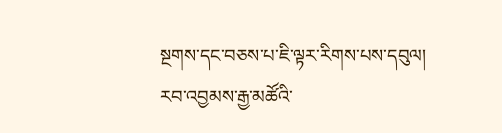སྔགས་དང་བཅས་པ་ཇི་ལྟར་རིགས་པས་དབུལ།
རབ་འབྱམས་རྒྱ་མཚོའི་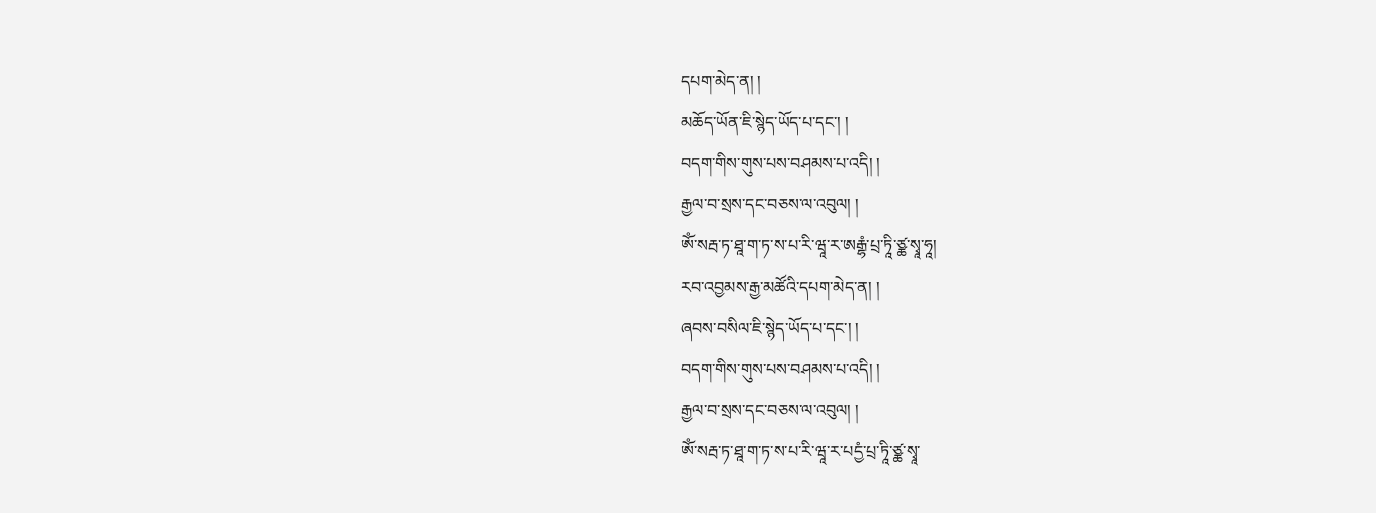དཔག་མེད་ན། །
མཆོད་ཡོན་ཇི་སྙེད་ཡོད་པ་དང་། །
བདག་གིས་གུས་པས་བཤམས་པ་འདི། །
རྒྱལ་བ་སྲས་དང་བཅས་ལ་འབུལ། །
ཨོཾ་སརྦ་ཏ་ཐཱ་ག་ཏ་ས་པ་རི་ཝཱ་ར་ཨརྒྷཾ་པྲ་ཏཱི་ཙྪ་སྭཱ་ཧཱ།
རབ་འབྱམས་རྒྱ་མཚོའི་དཔག་མེད་ན། །
ཞབས་བསིལ་ཇི་སྙེད་ཡོད་པ་དང་། །
བདག་གིས་གུས་པས་བཤམས་པ་འདི། །
རྒྱལ་བ་སྲས་དང་བཅས་ལ་འབུལ། །
ཨོཾ་སརྦ་ཏ་ཐཱ་ག་ཏ་ས་པ་རི་ཝཱ་ར་པདྱཾ་པྲ་ཏཱི་ཙྪ་སྭཱ་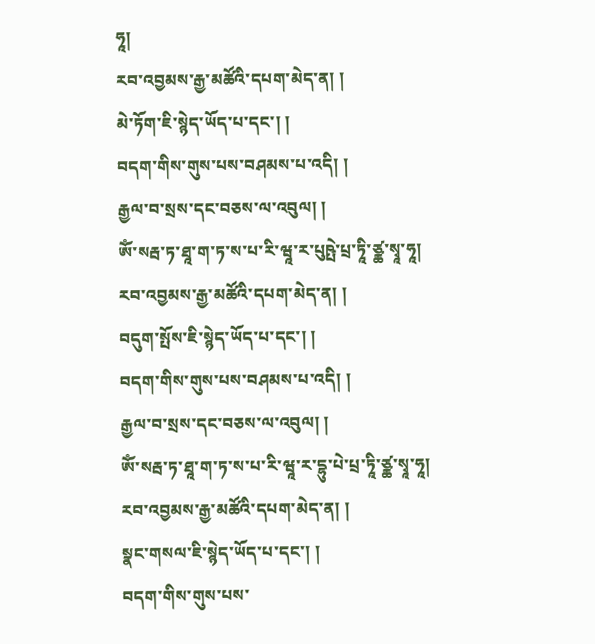ཧཱ།
རབ་འབྱམས་རྒྱ་མཚོའི་དཔག་མེད་ན། །
མེ་ཏོག་ཇི་སྙེད་ཡོད་པ་དང་། །
བདག་གིས་གུས་པས་བཤམས་པ་འདི། །
རྒྱལ་བ་སྲས་དང་བཅས་ལ་འབུལ། །
ཨོཾ་སརྦ་ཏ་ཐཱ་ག་ཏ་ས་པ་རི་ཝཱ་ར་པུཥྤེ་པྲ་ཏཱི་ཙྪ་སྭཱ་ཧཱ།
རབ་འབྱམས་རྒྱ་མཚོའི་དཔག་མེད་ན། །
བདུག་སྤོས་ཇི་སྙེད་ཡོད་པ་དང་། །
བདག་གིས་གུས་པས་བཤམས་པ་འདི། །
རྒྱལ་བ་སྲས་དང་བཅས་ལ་འབུལ། །
ཨོཾ་སརྦ་ཏ་ཐཱ་ག་ཏ་ས་པ་རི་ཝཱ་ར་དྷུ་པེ་པྲ་ཏཱི་ཙྪ་སྭཱ་ཧཱ།
རབ་འབྱམས་རྒྱ་མཚོའི་དཔག་མེད་ན། །
སྣང་གསལ་ཇི་སྙེད་ཡོད་པ་དང་། །
བདག་གིས་གུས་པས་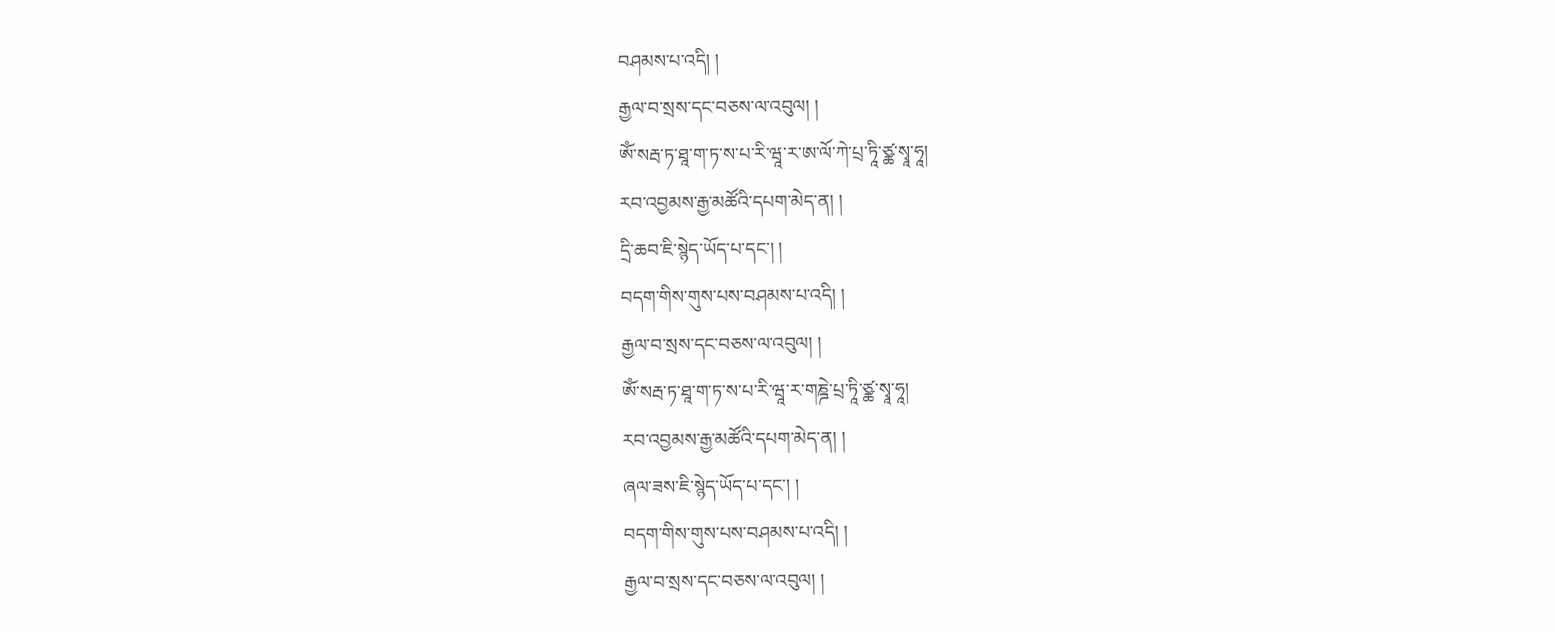བཤམས་པ་འདི། །
རྒྱལ་བ་སྲས་དང་བཅས་ལ་འབུལ། །
ཨོཾ་སརྦ་ཏ་ཐཱ་ག་ཏ་ས་པ་རི་ཝཱ་ར་ཨ་ལོ་ཀེ་པྲ་ཏཱི་ཙྪ་སྭཱ་ཧཱ།
རབ་འབྱམས་རྒྱ་མཚོའི་དཔག་མེད་ན། །
དྲི་ཆབ་ཇི་སྙེད་ཡོད་པ་དང་། །
བདག་གིས་གུས་པས་བཤམས་པ་འདི། །
རྒྱལ་བ་སྲས་དང་བཅས་ལ་འབུལ། །
ཨོཾ་སརྦ་ཏ་ཐཱ་ག་ཏ་ས་པ་རི་ཝཱ་ར་གཎྜེ་པྲ་ཏཱི་ཙྪ་སྭཱ་ཧཱ།
རབ་འབྱམས་རྒྱ་མཚོའི་དཔག་མེད་ན། །
ཞལ་ཟས་ཇི་སྙེད་ཡོད་པ་དང་། །
བདག་གིས་གུས་པས་བཤམས་པ་འདི། །
རྒྱལ་བ་སྲས་དང་བཅས་ལ་འབུལ། །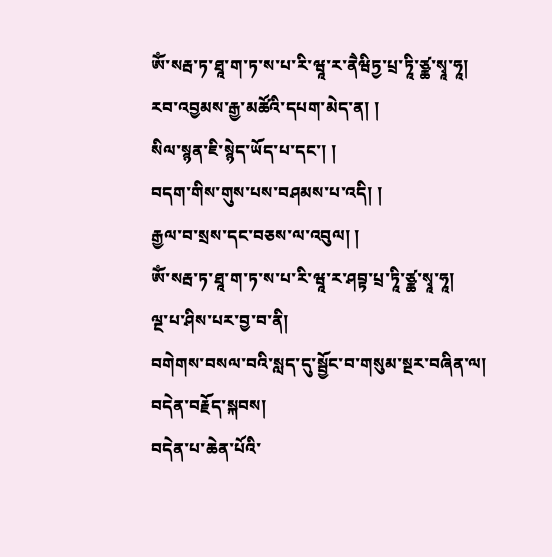ཨོཾ་སརྦ་ཏ་ཐཱ་ག་ཏ་ས་པ་རི་ཝཱ་ར་ནཻཝིཏྱ་པྲ་ཏཱི་ཙྪ་སྭཱ་ཧཱ།
རབ་འབྱམས་རྒྱ་མཚོའི་དཔག་མེད་ན། །
སིལ་སྙན་ཇི་སྙེད་ཡོད་པ་དང་། །
བདག་གིས་གུས་པས་བཤམས་པ་འདི། །
རྒྱལ་བ་སྲས་དང་བཅས་ལ་འབུལ། །
ཨོཾ་སརྦ་ཏ་ཐཱ་ག་ཏ་ས་པ་རི་ཝཱ་ར་ཤབྟ་པྲ་ཏཱི་ཙྪ་སྭཱ་ཧཱ།
ལྔ་པ་ཤིས་པར་བྱ་བ་ནི།
བགེགས་བསལ་བའི་སླད་དུ་སྦྱོང་བ་གསུམ་སྔར་བཞིན་ལ།
བདེན་བརྗོད་སྐབས།
བདེན་པ་ཆེན་པོའི་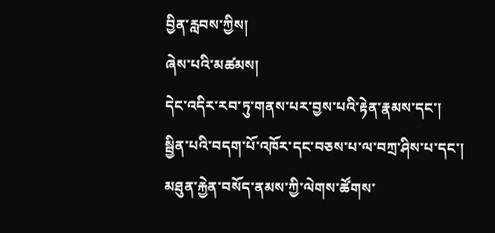བྱིན་རླབས་ཀྱིས།
ཞེས་པའི་མཚམས།
དེང་འདིར་རབ་ཏུ་གནས་པར་བྱས་པའི་རྟེན་རྣམས་དང་།
སྦྱིན་པའི་བདག་པོ་འཁོར་དང་བཅས་པ་ལ་བཀྲ་ཤིས་པ་དང་།
མཐུན་རྐྱེན་བསོད་ནམས་ཀྱི་ལེགས་ཚོགས་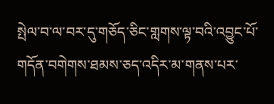སྤེལ་བ་ལ་བར་དུ་གཅོད་ཅིང་གླགས་ལྟ་བའི་འབྱུང་པོ་གདོན་བགེགས་ཐམས་ཅད་འདིར་མ་གནས་པར་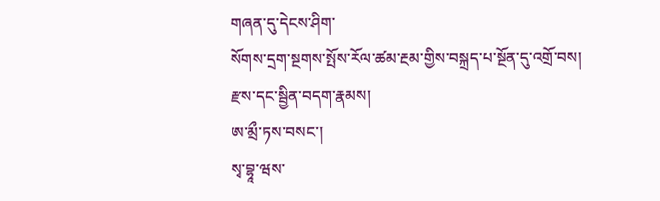གཞན་དུ་དེངས་ཤིག་
སོགས་དྲག་སྔགས་སྤོས་རོལ་ཚམ་རྔམ་གྱིས་བསྐྲད་པ་སྔོན་དུ་འགྲོ་བས།
རྫས་དང་སྦྱིན་བདག་རྣམས།
ཨ་མྲྀ་ཏས་བསང་།
སྭ་བྷཱ་ཝས་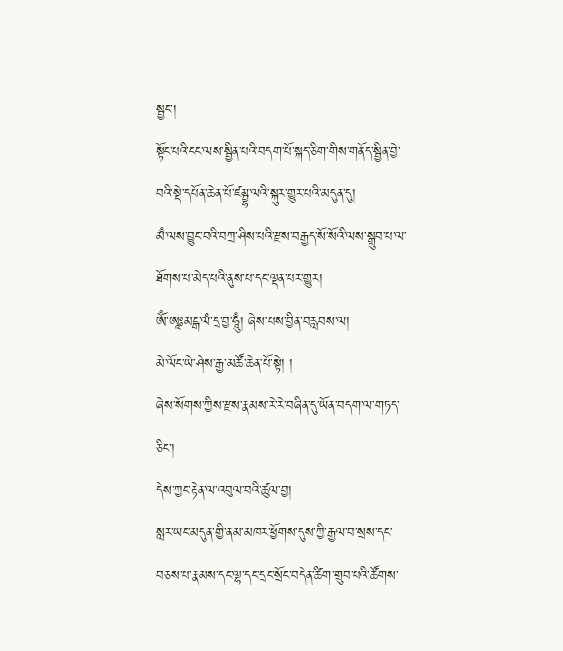སྦྱང་།
སྟོང་པའི་ངང་ལས་སྦྱིན་པའི་བདག་པོ་སྐད་ཅིག་གིས་གནོད་སྦྱིན་བྱེ་བའི་སྡེ་དཔོན་ཆེན་པོ་ཛམྦྷ་ལའི་སྐུར་གྱུར་པའི་མདུན་དུ།
མྃ་ལས་བྱུང་བའི་བཀྲ་ཤིས་པའི་རྫས་བརྒྱད་སོ་སོའི་ལས་སྒྲུབ་པ་ལ་ཐོགས་པ་མེད་པའི་ནུས་པ་དང་ལྡན་པར་གྱུར།
ཨོཾ་ཨཱཿམངྒ་ལཾ་དྲ་བྱ་ཧཱུྃ། ཞེས་པས་བྱིན་བརླབས་ལ།
མེ་ལོང་ཡེ་ཤེས་རྒྱ་མཚོ་ཆེན་པོ་སྟེ། །
ཞེས་སོགས་ཀྱིས་རྫས་རྣམས་རེ་རེ་བཞིན་དུ་ཡོན་བདག་ལ་གཏད་ཅིང་།
དེས་ཀྱང་རྟེན་ལ་འབུལ་བའི་ཚུལ་བྱ།
སླར་ཡང་མདུན་གྱི་ནམ་མཁར་ཕྱོགས་དུས་ཀྱི་རྒྱལ་བ་སྲས་དང་བཅས་པ་རྣམས་དང་ལྷ་དང་དྲང་སྲོང་བདེན་ཚིག་གྲུབ་པའི་ཚོགས་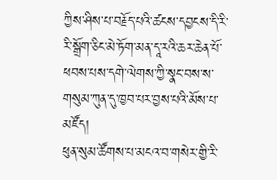ཀྱིས་ཤིས་པ་བརྗོད་པའི་ཚངས་དབྱངས་དི་རི་རི་སྒྲོག་ཅིང་མེ་ཏོག་མན་དཱ་རའི་ཆར་ཆེན་པོ་ཕབས་པས་དགེ་ལེགས་ཀྱི་སྣང་བས་ས་གསུམ་ཀུན་དུ་ཁྱབ་པར་བྱས་པའི་མོས་པ་མཛོད།
ཕུན་སུམ་ཚོགས་པ་མངའ་བ་གསེར་གྱི་རི་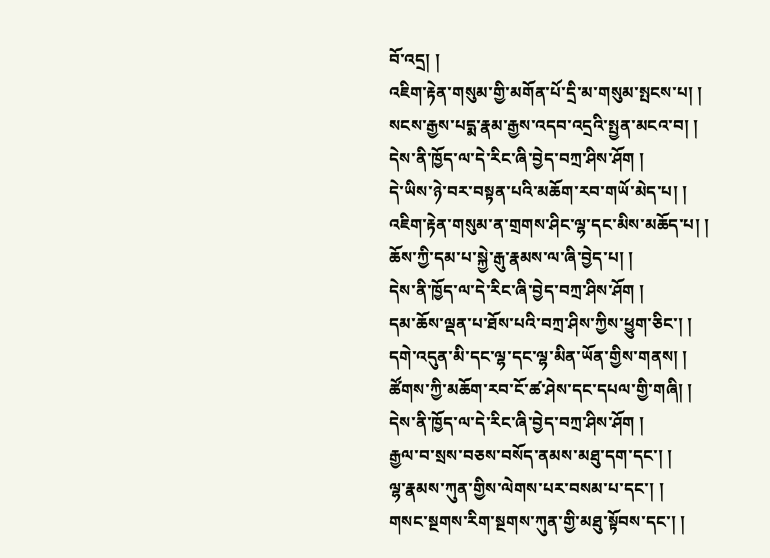བོ་འདྲ། །
འཇིག་རྟེན་གསུམ་གྱི་མགོན་པོ་དྲི་མ་གསུམ་སྤངས་པ། །
སངས་རྒྱས་པདྨ་རྣམ་རྒྱས་འདབ་འདྲའི་སྤྱན་མངའ་བ། །
དེས་ནི་ཁྱོད་ལ་དེ་རིང་ཞི་བྱེད་བཀྲ་ཤིས་ཤོག །
དེ་ཡིས་ཉེ་བར་བསྟན་པའི་མཆོག་རབ་གཡོ་མེད་པ། །
འཇིག་རྟེན་གསུམ་ན་གྲགས་ཤིང་ལྷ་དང་མིས་མཆོད་པ། །
ཆོས་ཀྱི་དམ་པ་སྐྱེ་རྒུ་རྣམས་ལ་ཞི་བྱེད་པ། །
དེས་ནི་ཁྱོད་ལ་དེ་རིང་ཞི་བྱེད་བཀྲ་ཤིས་ཤོག །
དམ་ཆོས་ལྡན་པ་ཐོས་པའི་བཀྲ་ཤིས་ཀྱིས་ཕྱུག་ཅིང་། །
དགེ་འདུན་མི་དང་ལྷ་དང་ལྷ་མིན་ཡོན་གྱིས་གནས། །
ཚོགས་ཀྱི་མཆོག་རབ་ངོ་ཚ་ཤེས་དང་དཔལ་གྱི་གཞི། །
དེས་ནི་ཁྱོད་ལ་དེ་རིང་ཞི་བྱེད་བཀྲ་ཤིས་ཤོག །
རྒྱལ་བ་སྲས་བཅས་བསོད་ནམས་མཐུ་དག་དང་། །
ལྷ་རྣམས་ཀུན་གྱིས་ལེགས་པར་བསམ་པ་དང་། །
གསང་སྔགས་རིག་སྔགས་ཀུན་གྱི་མཐུ་སྟོབས་དང་། །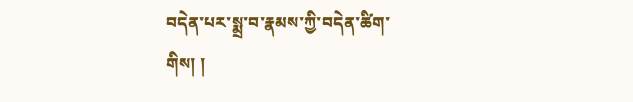བདེན་པར་སྨྲ་བ་རྣམས་ཀྱི་བདེན་ཚིག་གིས། །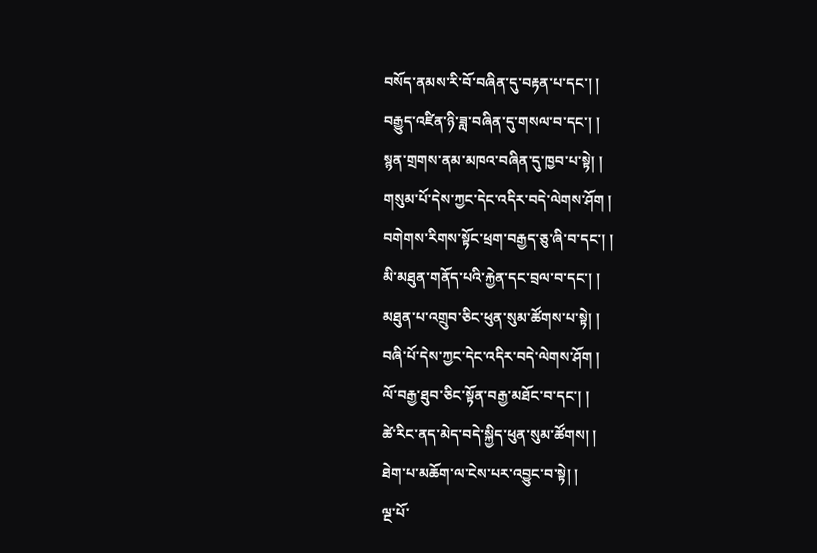བསོད་ནམས་རི་བོ་བཞིན་དུ་བརྟན་པ་དང་། །
བརྒྱུད་འཛིན་ཉི་ཟླ་བཞིན་དུ་གསལ་བ་དང་། །
སྙན་གྲགས་ནམ་མཁའ་བཞིན་དུ་ཁྱབ་པ་སྟེ། །
གསུམ་པོ་དེས་ཀྱང་དེང་འདིར་བདེ་ལེགས་ཤོག །
བགེགས་རིགས་སྟོང་ཕྲག་བརྒྱད་ཅུ་ཞི་བ་དང་། །
མི་མཐུན་གནོད་པའི་རྐྱེན་དང་བྲལ་བ་དང་། །
མཐུན་པ་འགྲུབ་ཅིང་ཕུན་སུམ་ཚོགས་པ་སྟེ། །
བཞི་པོ་དེས་ཀྱང་དེང་འདིར་བདེ་ལེགས་ཤོག །
ལོ་བརྒྱ་ཐུབ་ཅིང་སྟོན་བརྒྱ་མཐོང་བ་དང་། །
ཚེ་རིང་ནད་མེད་བདེ་སྐྱིད་ཕུན་སུམ་ཚོགས། །
ཐེག་པ་མཆོག་ལ་ངེས་པར་འབྱུང་བ་སྟེ། །
ལྔ་པོ་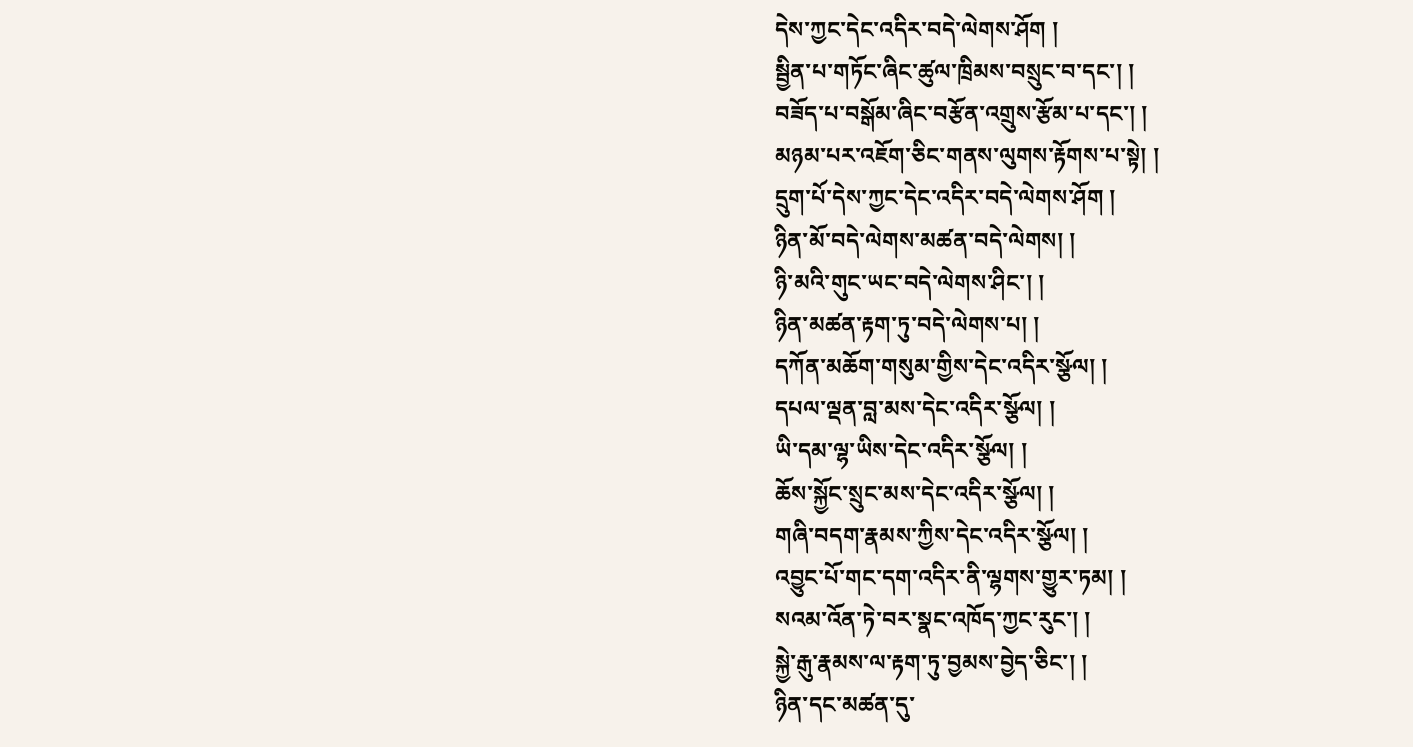དེས་ཀྱང་དེང་འདིར་བདེ་ལེགས་ཤོག །
སྦྱིན་པ་གཏོང་ཞིང་ཚུལ་ཁྲིམས་བསྲུང་བ་དང་། །
བཟོད་པ་བསྒོམ་ཞིང་བརྩོན་འགྲུས་རྩོམ་པ་དང་། །
མཉམ་པར་འཇོག་ཅིང་གནས་ལུགས་རྟོགས་པ་སྟེ། །
དྲུག་པོ་དེས་ཀྱང་དེང་འདིར་བདེ་ལེགས་ཤོག །
ཉིན་མོ་བདེ་ལེགས་མཚན་བདེ་ལེགས། །
ཉི་མའི་གུང་ཡང་བདེ་ལེགས་ཤིང་། །
ཉིན་མཚན་རྟག་ཏུ་བདེ་ལེགས་པ། །
དཀོན་མཆོག་གསུམ་གྱིས་དེང་འདིར་སྩོལ། །
དཔལ་ལྡན་བླ་མས་དེང་འདིར་སྩོལ། །
ཡི་དམ་ལྷ་ཡིས་དེང་འདིར་སྩོལ། །
ཆོས་སྐྱོང་སྲུང་མས་དེང་འདིར་སྩོལ། །
གཞི་བདག་རྣམས་ཀྱིས་དེང་འདིར་སྩོལ། །
འབྱུང་པོ་གང་དག་འདིར་ནི་ལྷགས་གྱུར་ཏམ། །
སའམ་འོན་ཏེ་བར་སྣང་འཁོད་ཀྱང་རུང་། །
སྐྱེ་རྒུ་རྣམས་ལ་རྟག་ཏུ་བྱམས་བྱེད་ཅིང་། །
ཉིན་དང་མཚན་དུ་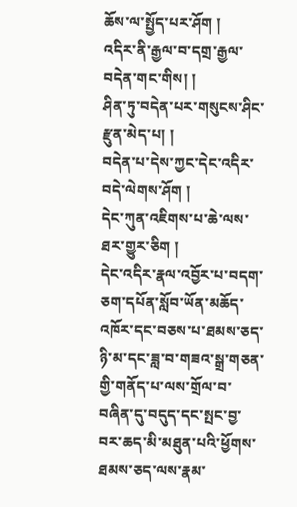ཆོས་ལ་སྤྱོད་པར་ཤོག །
འདིར་ནི་རྒྱལ་བ་དགྲ་རྒྱལ་བདེན་གང་གིས། །
ཤིན་ཏུ་བདེན་པར་གསུངས་ཤིང་རྫུན་མེད་པ། །
བདེན་པ་དེས་ཀྱང་དེང་འདིར་བདེ་ལེགས་ཤོག །
དེང་ཀུན་འཇིགས་པ་ཆེ་ལས་ཐར་གྱུར་ཅིག །
དེང་འདིར་རྣལ་འབྱོར་པ་བདག་ཅག་དཔོན་སློབ་ཡོན་མཆོད་འཁོར་དང་བཅས་པ་ཐམས་ཅད་ཉི་མ་དང་ཟླ་བ་གཟའ་སྒྲ་གཅན་གྱི་གནོད་པ་ལས་གྲོལ་བ་བཞིན་དུ་བདུད་དང་སྤང་བྱ་བར་ཆད་མི་མཐུན་པའི་ཕྱོགས་ཐམས་ཅད་ལས་རྣམ་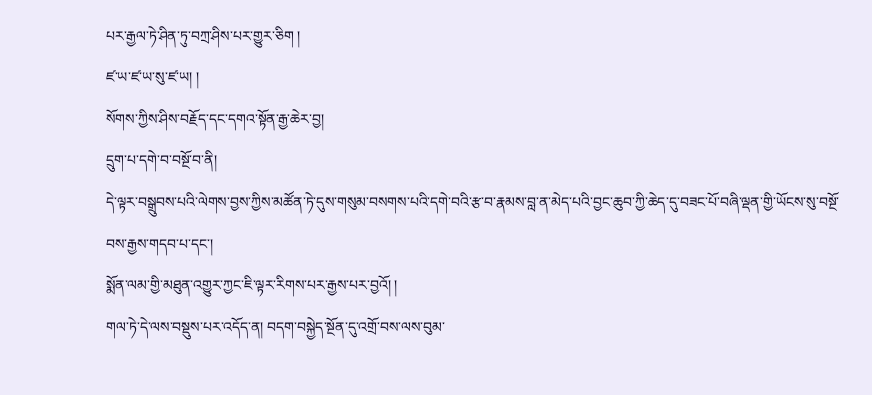པར་རྒྱལ་ཏེ་ཤིན་ཏུ་བཀྲ་ཤིས་པར་གྱུར་ཅིག །
ཛ་ཡ་ཛ་ཡ་སུ་ཛ་ཡ། །
སོགས་ཀྱིས་ཤིས་བརྗོད་དང་དགའ་སྟོན་རྒྱ་ཆེར་བྱ།
དྲུག་པ་དགེ་བ་བསྔོ་བ་ནི།
དེ་ལྟར་བསྒྲུབས་པའི་ལེགས་བྱས་ཀྱིས་མཚོན་ཏེ་དུས་གསུམ་བསགས་པའི་དགེ་བའི་རྩ་བ་རྣམས་བླ་ན་མེད་པའི་བྱང་ཆུབ་ཀྱི་ཆེད་དུ་བཟང་པོ་བཞི་ལྡན་གྱི་ཡོངས་སུ་བསྔོ་བས་རྒྱས་གདབ་པ་དང་།
སྨོན་ལམ་གྱི་མཐུན་འགྱུར་ཀྱང་ཇི་ལྟར་རིགས་པར་རྒྱས་པར་བྱའོ། །
གལ་ཏེ་དེ་ལས་བསྡུས་པར་འདོད་ན། བདག་བསྐྱེད་སྔོན་དུ་འགྲོ་བས་ལས་བུམ་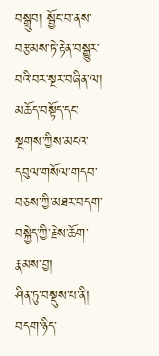བསྒྲུབ། སྦྱོང་བ་ནས་བརྩམས་ཏེ་རྟེན་བསྒྱུར་བའི་བར་སྔར་བཞིན་ལ། མཆོད་བསྟོད་དང་སྔགས་ཀྱིས་མངའ་དབུལ་གསོལ་གདབ་བཅས་ཀྱི་མཐར་བདག་བསྐྱེད་ཀྱི་རྗེས་ཆོག་རྣམས་བྱ།
ཤིན་ཏུ་བསྡུས་པ་ནི།
བདག་ཉིད་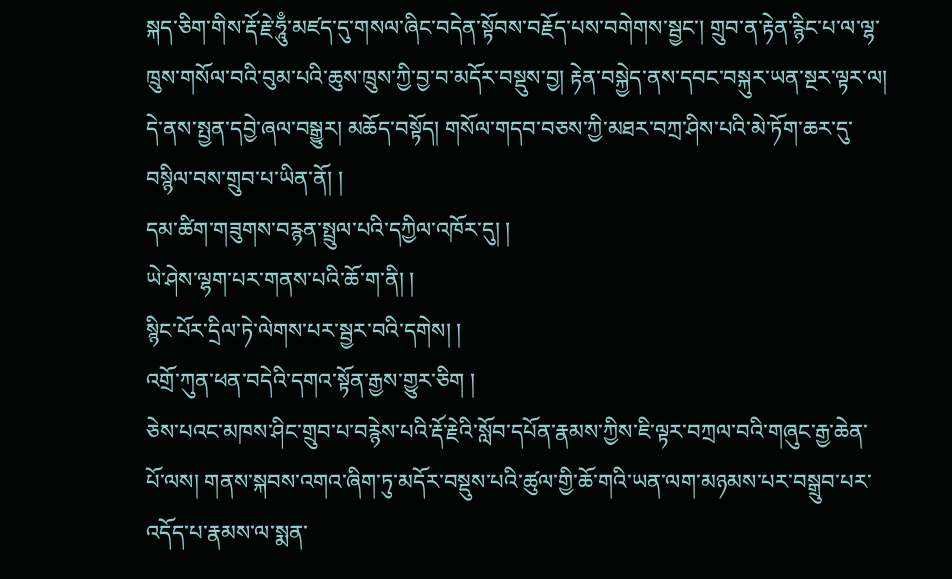སྐད་ཅིག་གིས་རྡོ་རྗེ་ཧཱུྃ་མཛད་དུ་གསལ་ཞིང་བདེན་སྟོབས་བརྗོད་པས་བགེགས་སྦྱང་། གྲུབ་ན་རྟེན་རྙིང་པ་ལ་ལྷ་ཁྲུས་གསོལ་བའི་བུམ་པའི་ཆུས་ཁྲུས་ཀྱི་བྱ་བ་མདོར་བསྡུས་བྱ། རྟེན་བསྐྱེད་ནས་དབང་བསྐུར་ཡན་སྔར་ལྟར་ལ། དེ་ནས་སྤྱན་དབྱེ་ཞལ་བསྒྱུར། མཆོད་བསྟོད། གསོལ་གདབ་བཅས་ཀྱི་མཐར་བཀྲ་ཤིས་པའི་མེ་ཏོག་ཆར་དུ་བསྙིལ་བས་གྲུབ་པ་ཡིན་ནོ། །
དམ་ཚིག་གཟུགས་བརྙན་སྤྲུལ་པའི་དཀྱིལ་འཁོར་དུ། །
ཡེ་ཤེས་ལྷག་པར་གནས་པའི་ཆོ་ག་ནི། །
སྙིང་པོར་དྲིལ་ཏེ་ལེགས་པར་སྦྱར་བའི་དགེས། །
འགྲོ་ཀུན་ཕན་བདེའི་དགའ་སྟོན་རྒྱས་གྱུར་ཅིག །
ཅེས་པའང་མཁས་ཤིང་གྲུབ་པ་བརྙེས་པའི་རྡོ་རྗེའི་སློབ་དཔོན་རྣམས་ཀྱིས་ཇི་ལྟར་བཀྲལ་བའི་གཞུང་རྒྱ་ཆེན་པོ་ལས། གནས་སྐབས་འགའ་ཞིག་ཏུ་མདོར་བསྡུས་པའི་ཚུལ་གྱི་ཆོ་གའི་ཡན་ལག་མཉམས་པར་བསྒྲུབ་པར་འདོད་པ་རྣམས་ལ་སྨན་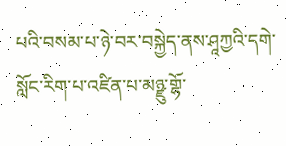པའི་བསམ་པ་ཉེ་བར་བསྐྱེད་ནས་ཤཱཀྱའི་དགེ་སློང་རིག་པ་འཛིན་པ་མཉྫུ་གྷོ་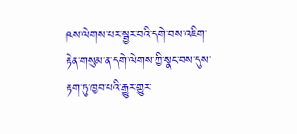ཥས་ལེགས་པར་སྦྱར་བའི་དགེ་བས་འཇིག་རྟེན་གསུམ་ན་དགེ་ལེགས་ཀྱི་སྣང་བས་དུས་རྟག་ཏུ་ཁྱབ་པའི་རྒྱུར་གྱུར་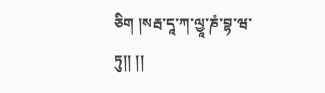ཅིག །སརྦ་དཱ་ཀ་ལྱཱ་ཎཾ་བྷ་ཝ་ཏུ།། །།